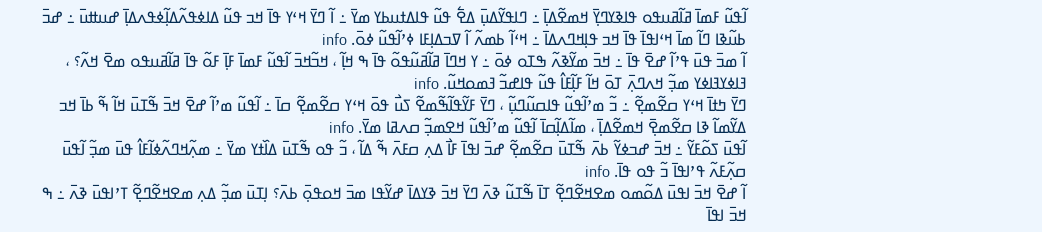ߊ߬ߟߎ߬ ߓߘߊ߫ ߥߊ߬ߥߎߟߋ ߟߊߢߌߣߌ߲߫ ߞߘߐ߬ߡߊ߲߫ ߸ ߣߊߟߌ߬ߡߎ߲߫ ߡߐ߱ ߟߎ߬ ߟߊߡߙߎߕߌ ߘߌ߫ ߸ ߊ߬ ߣߌ߫ ߞߵߌ ߟߊ߫ ߞߏ ߟߎ߬ ߡߊߦߟߍ߬ߡߊ߲߬ߦߟߍߡߊ߲߫ ߝߎߚߎ߫ ߸ ߝߏ߫ ߕߎ߬ߢߊ ߣߊ߬ ߘߊ߫ ߞߵߊߟߊ߫ ߟߊ߫ ߞߏ ߟߊ߲ߞߣߍߡߊ߫ ߸ ߞߵߊ߬ ߕߘߍ߬ ߊ߬ ߜߏߡߊ߲ߓߊ ߦߴߊ߬ߟߎ߬ ߦߋ߫. info
ߊ߬ ߘߏ߫ ߟߎ߫ ߟߴߊ߬ ߝߐ߫ ߟߊ߫ ߸ ߞߏ߫ ߘߌ߬ߢߍ߬ ߒߠߋ ߦߋ߫ ߸ ߌ ߞߣߊ߫ ߥߊ߬ߥߎ߬ߟߋ߬ ߟߊ߫ ߒ ߞߊ߲߬ ، ߞߏ߬ߞߏ߫ ߊ߬ߟߎ߬ ߓߘߊ߫ ߓߊ߲߫ ߓߋ߬ ߟߊ߫ ߥߊ߬ߥߎߟߋ ߘߐ߫ ߞߍ߬؟ ، ߔߊߦߌߔߊߦߌ ߘߏ߲߬ ߞߍߣߍ߲߫ ߠߋ߫ ߞߊ߬ ߓߊ߲߬ߓߊ߮ ߟߎ߬ ߟߊߝߏ߬ ߔߘߋߞߎ߬. info
ߣߌ߫ ߤߙߊ߫ ߞߵߌ ߛߐ߬ߘߐ߲߬ ߸ ߏ߬ ߘߴߊ߬ߟߎ߬ ߟߊߛߎ߬ߣߎ߲߬ ، ߣߌ߫ ߓߌ߬ߟߊ߬ߒ߬ߘߐ߬ ߖߎ߯ ߟߋ߫ ߞߵߌ ߛߐ߬ߘߐ߲߬ ߛߊ߫ ߸ ߊ߬ߟߎ߬ ߘߴߊ߬ ߝߐ߫ ߞߏ߫ ߒ߬ߠߎ߫ ߞߊ߬ ߒ߬ ߕߊ߫ ߞߏ ߡߌ߬ߘߊ߬ ߢߊ ߛߐ߬ߘߐ߲߫ ߞߘߐ߬ߡߊ߲߫ ، ߘߊ߬ߡߊ߲߬ߛߊ߫ ߊ߬ߟߎ߬ ߘߴߊ߬ߟߎ߬ ߞߐߘߏ߲߬ ߛߍߥߊ ߘߌ߫. info
ߊ߬ߟߎ߫ ߖߋ߬ߓߌ߬ ߸ ߞߏ߫ ߝߏߦߌ߬ ߕߍ߫ ߒ߬ߠߎ߫ ߛߐ߬ߘߐ߲߬ ߝߏ߫ ߊߟߊ߫ ߓߊ߯ ߡߍ߲ ߛߓߍ߫ ߒ߬ ߡߊ߬ ، ߏ߬ ߟߋ ߒ߬ߠߎ߫ ߡߊ߰ߙߌ ߘߌ߫ ߸ ߘߍ߲߬ߞߣߍ߬ߦߊ߬ߓߊ߮ ߟߎ߫ ߘߏ߲߬ ߊ߬ߟߎ߫ ߛߍ߲߬ߓߍ߬ ߟߴߊߟߊ߫ ߏ߬ ߟߋ ߟߊ߫. info
ߊ߬ ߝߐ߫ ߞߏ߫ ߊߟߎ߫ ߡߋ߬ߘߋ ߘߐߞߐ߬ߣߐ߲߬ ߠߊ߫ ߒ߬ߠߎ߬ ߢߍ߫ ߣߌ߫ ߞߏ߫ ߢߌߡߊ߫ ߝߌ߬ߟߊ ߘߏ߫ ߞߋߟߋ߲߫ ߕߍ߫؟ ߊ߲ߠߎ߫ ߘߏ߲߬ ߡߍ߲ ߘߐߞߐ߬ߣߐ߲߬ ߠߴߊߟߎ߫ ߢߍ߫ ߸ ߒ ߞߏ߫ ߊߟߊ߫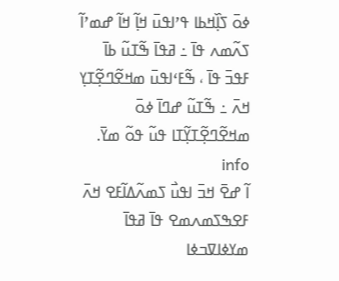ߦߋ߫ ߖߊ߲߰ߞߕߊ ߟߴߊߟߎ߫ ߞߊ߲߬ ߞߊ߬ ߝߘߴߊ߬ ߖߍ߬ߘߍ ߟߊ߫ ߸ ߥߟߊ߫ ߒ߬ߠߎ߬ ߕߊ߫ ߓߟߏ߫ ߟߊ߫ ، ߒ߬ߓߵߊߟߎ߫ ߘߞߐ߬ߣߐ߲߬ߠߌ߲ ߞߍ߫ ߸ ߒ߬ߠߎ߬ ߝߣߊ߫ ߦߋ߫ ߘߞߐ߬ߣߐ߲߬ߠߌ߲߬ߠߊ ߟߎ߬ ߟߋ߬ ߘߌ߫. info
ߊ߬ ߝߐ߫ ߞߏ߫ ߊߟߎ߯ ߖߘߍ߬ߡߊ߬ߓߐ ߞߍ߫ ߓߐߒߖߘߍߘߐ ߟߊ߫ ߥߟߊ߫ ߘߌߦߊߜߏߦߊ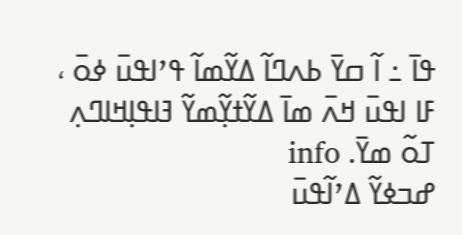ߟߊ߫ ߸ ߊ߬ ߛߌ߫ ߕߍߣߊ߬ ߡߌ߬ߘߊ߬ ߟߴߊߟߎ߫ ߦߋ߫ ، ߓߊ ߊߟߎ߫ ߞߍ߫ ߘߊ߫ ߡߌ߬ߙߌ߲߬ߘߌ߬ ߔߊߟߊ߲ߞߊߣߍ߲ ߠߋ߬ ߘߌ߫. info
ߝߏߦߌ߬ ߡߴߊ߬ߟߎ߫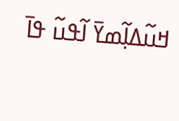ߞߎ߬ߡߊ߲߬ߘߌ߫ ߊ߬ߟߎ߬ ߟߊ߫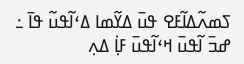ߖߘߍ߬ߡߊ߬ߓߐ ߟߎ߫ ߡߌ߬ߘߊ ߡߵߊ߬ߟߎ߬ ߟߊ߫ ߸ ߝߏ߫ ߊ߬ߟߎ߫ ߞߵߊ߬ߟߎ߫ ߓߊ߲߭ ߡߍ߲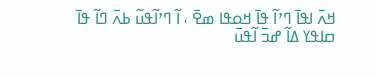ߞߍ߫ ߊߟߊ߫ ߣߴߊ߬ ߟߊ߫ ߞߋߟߊ ߘߐ߫ ، ߊ߬ ߣߴߊ߬ߟߎ߬ ߕߍ߫ ߣߊ߬ ߟߊ߫ ߛߊߟߌ ߡߊ߬ ߝߏ߫ ߊ߬ߟߎ߫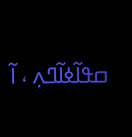ߛߟߊ߬ߦߊ߬ߣߍ߲ ، ߊ߬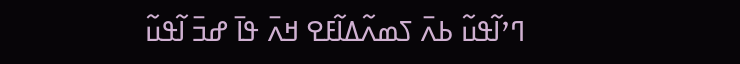ߣߴߊ߬ߟߎ߬ ߕߍ߫ ߖߘߍ߬ߡߊ߬ߓߐ ߞߍ߫ ߟߊ߫ ߝߏ߫ ߊ߬ߟߎ߬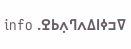ߜߏߦߊߡߍߣߍ߲ߕߐ. info